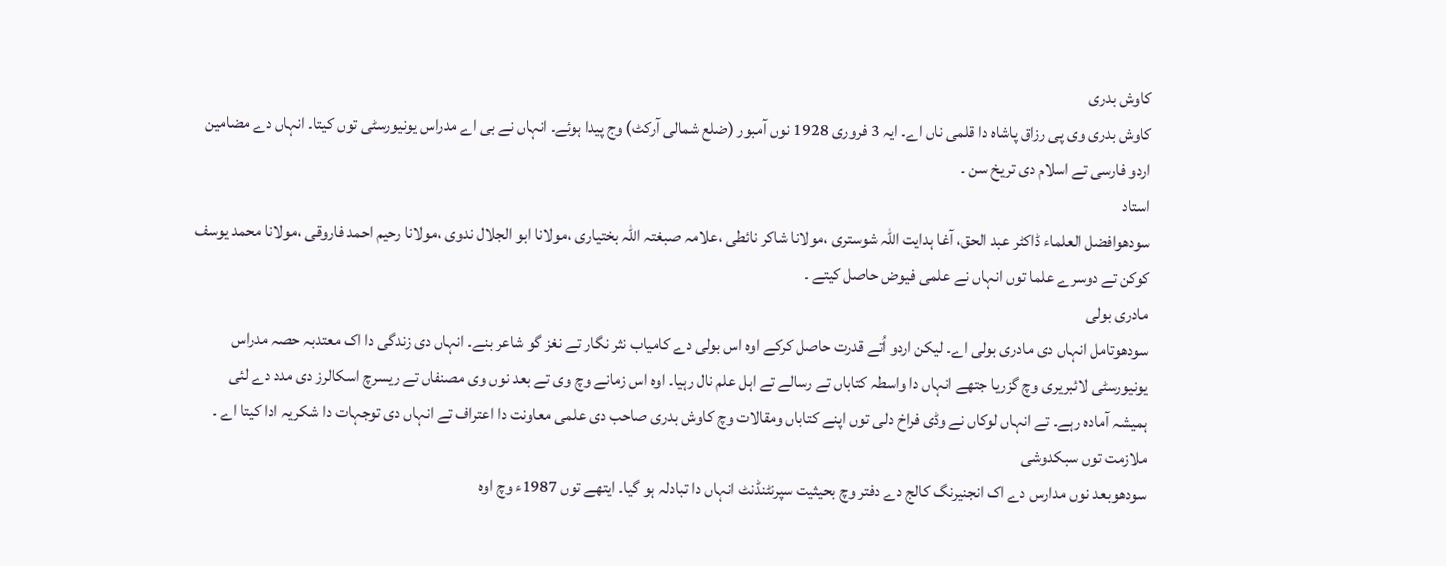کاوش بدری
کاوش بدری وی پی رزاق پاشاہ دا قلمی ناں اے۔ ایہ 3 فروری 1928 نوں آمبور (ضلع شمالی آرکٹ) وج پیدا ہوئے۔ انہاں نے بی اے مدراس یونیورسٹی توں کیتا۔ انہاں دے مضامین اردو فارسی تے اسلام دی تریخ سن ۔
استاد
سودھوافضل العلماء ڈاکٹر عبد الحق، آغا ہدایت اللہ شوستری ،مولانا شاکر نائطی ،علامہ صبغتہ اللہ بختیاری ،مولانا ابو الجلال ندوی ،مولانا رحیم احمد فاروقی ،مولانا محمد یوسف کوکن تے دوسرے علما توں انہاں نے علمی فیوض حاصل کیتے ۔
مادری بولی
سودھوتامل انہاں دی مادری بولی اے۔ لیکن اردو اُتے قدرت حاصل کرکے اوہ اس بولی دے کامیاب نثر نگار تے نغز گو شاعر بنے۔ انہاں دی زندگی دا اک معتدبہ حصہ مدراس یونیورسٹی لائبریری وچ گزریا جتھے انہاں دا واسطہ کتاباں تے رسالے تے اہل علم نال رہیا۔ اوہ اس زمانے وچ وی تے بعد نوں وی مصنفاں تے ریسرچ اسکالرز دی مدد دے لئی ہمیشہ آمادہ رہے۔ تے انہاں لوکاں نے وڈی فراخ دلی توں اپنے کتاباں ومقالات وچ کاوش بدری صاحب دی علمی معاونت دا اعتراف تے انہاں دی توجہات دا شکریہ ادا کیتا اے ۔
ملازمت توں سبکدوشی
سودھوبعد نوں مدارس دے اک انجنیرنگ کالج دے دفتر وچ بحیثیت سپرنٹنڈنٹ انہاں دا تبادلہ ہو گیا۔ ایتھے توں 1987ء وچ اوہ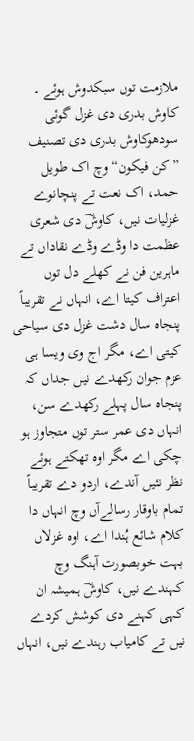ملازمت توں سبکدوش ہوئے ۔
کاوش بدری دی غزل گوئی
سودھوکاوش بدری دی تصنیف ”کن فیکون“ وچ اک طویل حمد، اک نعت تے پنچانوے غزلیات نيں، کاوشؔ دی شعری عظمت دا وڈے وڈے نقاداں تے ماہرین فن نے کھلے دل توں اعتراف کیتا اے، انہاں نے تقریباً پنجاہ سال دشت غزل دی سیاحی کیتی اے، مگر اج وی ویسا ہی عزم جوان رکھدے نيں جداں کہ پنجاہ سال پہلے رکھدے سن، انہاں دی عمر ستر توں متجاوز ہو چکی اے مگر اوہ تھکتے ہوئے نظر نئيں آندے، اردو دے تقریباً تمام باوقار رسالےآں وچ انہاں دا کلام شائع ہُندا اے، اوہ غزلاں بہت خوبصورت آہنگ وچ کہندے نيں، کاوشؔ ہمیشہ ان کہی کہنے دی کوشش کردے نيں تے کامیاب رہندے نيں، انہاں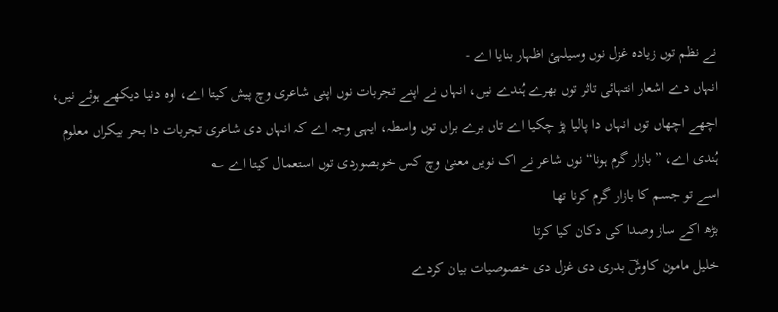نے نظم توں زیادہ غزل نوں وسیلہئ اظہار بنایا اے -
انہاں دے اشعار انتہائی تاثر توں بھرے ہُندے نيں، انہاں نے اپنے تجربات نوں اپنی شاعری وچ پیش کیتا اے، اوہ دنیا دیکھے ہوئے نيں، اچھے اچھاں توں انہاں دا پالیا پڑ چکيا اے تاں برے براں توں واسطہ، ایہی وجہ اے کہ انہاں دی شاعری تجربات دا بحر بیکراں معلوم ہُندی اے، ”بازار گرم ہونا“ نوں شاعر نے اک نويں معنیٰ وچ کس خوبصوردی توں استعمال کیتا اے ؎
اسے تو جسم کا بازار گرم کرنا تھا
بڑھ اکے ساز وصدا کی دکان کیا کرتا
خلیل مامون کاوشؔ بدری دی غزل دی خصوصیات بیان کردے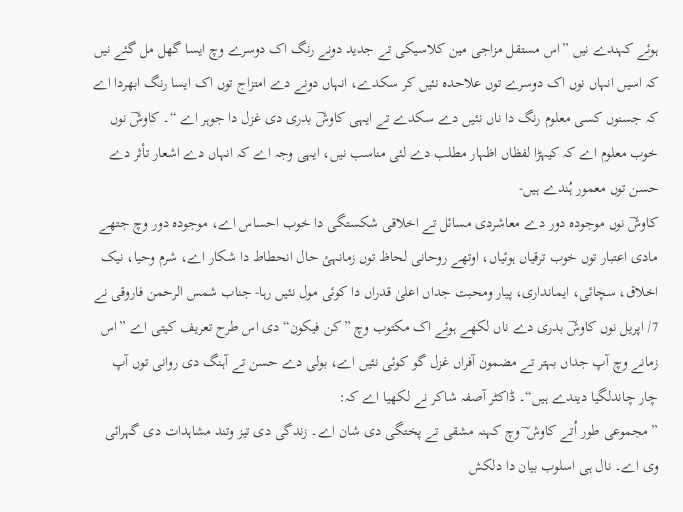ہوئے کہندے نيں ”اس مستقل مزاجی مین کلاسیکی تے جدید دونے رنگ اک دوسرے وچ ایسا گھل مل گئے نيں کہ اسيں انہاں نوں اک دوسرے توں علاحدہ نئيں کر سکدے، انہاں دونے دے امتزاج توں اک ایسا رنگ ابھردا اے کہ جسنوں کسی معلوم رنگ دا ناں نئيں دے سکدے تے ایہی کاوشؔ بدری دی غزل دا جوہر اے “۔ کاوشؔ نوں خوب معلوم اے کہ کیہڑا لفظاں اظہار مطلب دے لئی مناسب نيں، ایہی وجہ اے کہ انہاں دے اشعار تأثر دے حسن توں معمور ہُندے ہیں-
کاوشؔ نوں موجودہ دور دے معاشردی مسائل تے اخلاقی شکستگی دا خوب احساس اے، موجودہ دور وچ جتھے مادی اعتبار توں خوب ترقیاں ہوئیاں، اوتھے روحانی لحاظ توں زمانہئ حال انحطاط دا شکار اے، شرم وحیا، نیک اخلاق، سچائی، ایمانداری، پیار ومحبت جداں اعلیٰ قدراں دا کوئی مول نئيں رہا- جناب شمس الرحمن فاروقی نے 7/ اپریل نوں کاوشؔ بدری دے ناں لکھے ہوئے اک مکتوب وچ ”کن فیکون“ دی اس طرح تعریف کيتی اے ”اس زمانے وچ آپ جداں بہتر تے مضمون آفراں غزل گو کوئی نئيں اے، بولی دے حسن تے آہنگ دی روانی توں آپ چار چاندلگیا دیندے ہیں“۔ ڈاکٹر آصفہ شاکر نے لکھیا اے کہ:
”مجموعی طور اُتے کاوش ؔ وچ کہنہ مشقی تے پختگی دی شان اے۔ زندگی دی تیز وتند مشاہدات دی گہرائی وی اے۔ نال ہی اسلوب بیان دا دلکش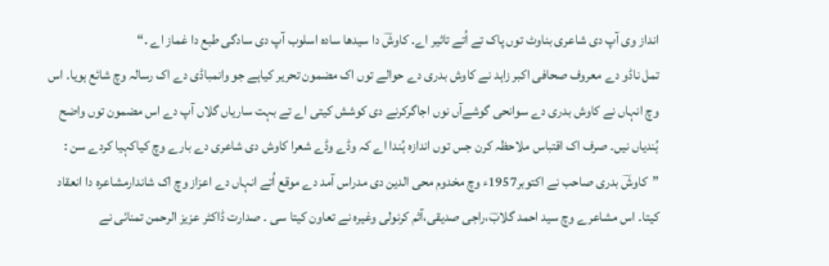انداز وی آپ دی شاعری بناوٹ توں پاک تے اُتے تاثیر اے۔ کاوشؔ دا سیدھا سادہ اسلوب آپ دی سادگی طبع دا غماز اے ۔“
تمل ناڈو دے معروف صحافی اکبر زاہد نے کاوش بدری دے حوالے توں اک مضمون تحریر کیاہے جو وانمباڈی دے اک رسالہ وچ شائع ہويا۔ اس وچ انہاں نے کاوش بدری دے سوانحی گوشےآں نوں اجاگرکرنے دی کوشش کيتی اے تے بہت ساریاں گلاں آپ دے اس مضمون توں واضح ہُندیاں نيں۔ صرف اک اقتباس ملاحظہ کرن جس توں اندازہ ہُندا اے کہ وڈے وڈے شعرا کاوش دی شاعری دے بارے وچ کیاکہیا کردے سن :
”کاوشؔ بدری صاحب نے اکتوبر1957ء وچ مخدوم محی الدین دی مدراس آمد دے موقع اُتے انہاں دے اعزاز وچ اک شاندارمشاعرہ دا انعقاد کیتا۔ اس مشاعرے وچ سید احمد گلابؔ،راجی صدیقی،آثم کرنولی وغیرہ نے تعاون کیتا سی ۔ صدارت ڈاکٹر عزیز الرحمن تمنائی نے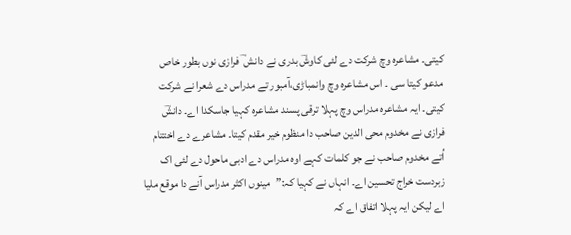کيتی۔ مشاعرہ وچ شرکت دے لئی کاوشؔ بدری نے دانش ؔ فرازی نوں بطور خاص مدعو کیتا سی ۔ اس مشاعرہ وچ وانمباڑی،آمبور تے مدراس دے شعرا نے شرکت کيتی۔ ایہ مشاعرہ مدراس وچ پہلا ترقی پسند مشاعرہ کہیا جاسکدا اے۔ دانشؔ فرازی نے مخدوم محی الدین صاحب دا منظوم خیر مقدم کیتا۔ مشاعرے دے اختتام اُتے مخدوم صاحب نے جو کلمات کہے اوہ مدراس دے ادبی ماحول دے لئی اک زبردست خراج تحسین اے۔ انہاں نے کہیا کہ:”مینوں اکثر مدراس آنے دا موقع ملیا اے لیکن ایہ پہلا اتفاق اے کہ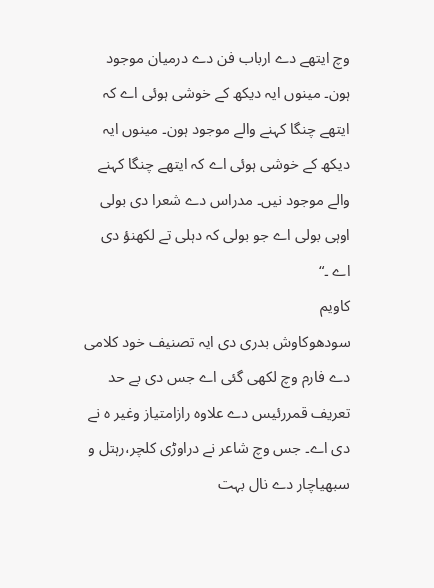وچ ایتھے دے ارباب فن دے درمیان موجود ہون۔ مینوں ایہ دیکھ کے خوشی ہوئی اے کہ ایتھے چنگا کہنے والے موجود ہون۔ مینوں ایہ دیکھ کے خوشی ہوئی اے کہ ایتھے چنگا کہنے والے موجود نيں۔ مدراس دے شعرا دی بولی اوہی بولی اے جو بولی کہ دہلی تے لکھنؤ دی اے ۔“
کاویم
سودھوکاوش بدری دی ایہ تصنیف خود کلامی دے فارم وچ لکھی گئی اے جس دی بے حد تعریف قمررئیس دے علاوہ رازامتیاز وغیر ہ نے دی اے۔ جس وچ شاعر نے دراوڑی کلچر،رہتل و سبھیاچار دے نال بہت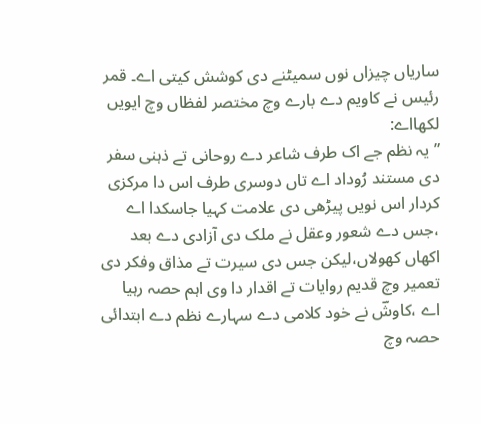ساریاں چیزاں نوں سمیٹنے دی کوشش کيتی اے۔ قمر رئیس نے کاویم دے بارے وچ مختصر لفظاں وچ ایويں لکھااے:
”یہ نظم جے اک طرف شاعر دے روحانی تے ذہنی سفر دی مستند رُوداد اے تاں دوسری طرف اس دا مرکزی کردار اس نويں پیڑھی دی علامت کہیا جاسکدا اے ،جس دے شعور وعقل نے ملک دی آزادی دے بعد اکھاں کھولاں،لیکن جس دی سیرت تے مذاق وفکر دی تعمیر وچ قدیم روایات تے اقدار دا وی اہم حصہ رہیا اے ،کاوشؔ نے خود کلامی دے سہارے نظم دے ابتدائی حصہ وچ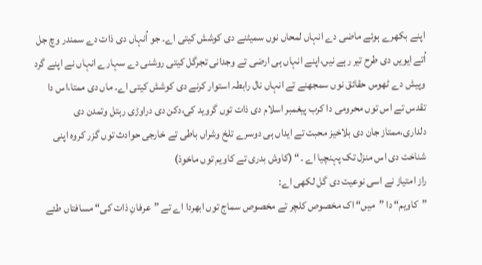اپنے بکھرے ہوئے ماضی دے انہاں لمحاں نوں سمیٹنے دی کوشش کيتی اے۔ جو اُنہاں دی ذات دے سمندر وچ جل اُتے ایويں دی طرح تیر رہے نيں،اپنے انہاں ہی ارضی تے وجدانی تجرگل کيتی روشنی دے سہارے انہاں نے اپنے گرد وپیش دے ٹھوس حقائق نوں سمجھنے تے انہاں نال رابطہ استوار کرنے دی کوشش کيتی اے۔ ماں دی ممتا،اس دا تقدس تے اس توں محرومی دا کرب پیغمبر اسلام دی ذات توں گروید کی،دکن دی دراوڑی رہتل وتمدن دی دلداری،ممتاز جان دی بلاخیز محبت تے ایداں ہی دوسرے تلخ وشراں باطی تے خارجی حوادث توں گزر کروہ اپنی شناخت دی اس منزل تک پہنچیا اے ۔“ (کاوش بدری تے کاویم توں ماخوذ)
راز امتیاز نے اسی نوعیت دی گل لکھی اے:
”کاویم“ دا ”میں“ اک مخصوص کلچر تے مخصوص سماج توں ابھردا اے تے ”عرفانِ ذات کی“ مسافتاں طئے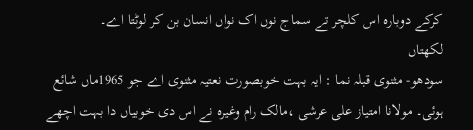کرکے دوبارہ اس کلچر تے سماج نوں اک نواں انسان بن کر لوٹتا اے۔
لکھتاں
سودھو- مثنوی قبلہ نما : ایہ بہت خوبصورت نعتیہ مثنوی اے جو 1965ماں شائع ہوئی۔ مولانا امتیاز علی عرشی ،مالک رام وغیرہ نے اس دی خوبیاں دا بہت اچھے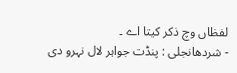لفظاں وچ ذکر کیتا اے ۔
- شردھانجلی : پنڈت جواہر لال نہرو دی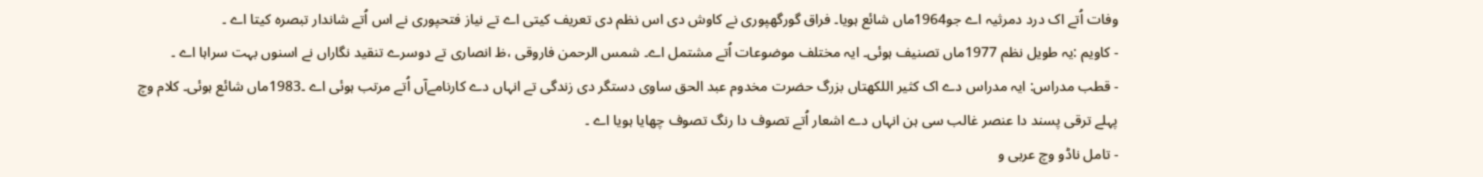وفات اُتے اک درد دمرثیہ اے جو1964ماں شائع ہويا۔ فراق گورگھپوری نے کاوش دی اس نظم دی تعریف کيتی اے تے نیاز فتحپوری نے اس اُتے شاندار تبصرہ کیتا اے ۔
- کاویم :یہ طویل نظم 1977ماں تصنیف ہوئی۔ ایہ مختلف موضوعات اُتے مشتمل اے۔ شمس الرحمن فاروقی ،ظ انصاری تے دوسرے تنقید نگاراں نے اسنوں بہت سراہا اے ۔
- قطب مدراس: ایہ مدراس دے اک کثیر اللکھتاں بزرگ حضرت مخدوم عبد الحق ساوی دستگر دی زندگی تے انہاں دے کارنامےآں اُتے مرتب ہوئی اے ۔1983ماں شائع ہوئی۔ کلام وچ پہلے ترقی پسند دا عنصر غالب سی ہن انہاں دے اشعار اُتے تصوف دا رنگ تصوف چھایا ہويا اے ۔
- تامل ناڈو وچ عربی و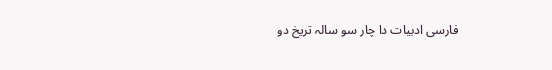فارسی ادبیات دا چار سو سالہ تریخ دو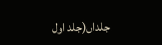جلداں(جلد اول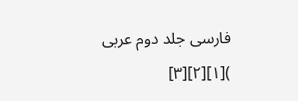فارسی جلد دوم عربی )[۱][۲][۳]